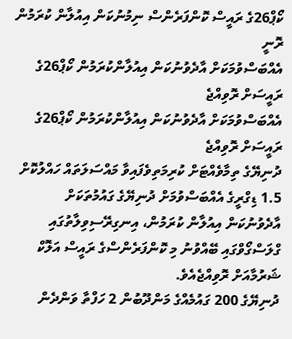ކޯޕް26ގެ ރައީސް ކޮންފަރެންސް ނިމުނުކަން އިއުލާން ކުރަމުން ރޮނީ
އެއްބަސްވުމަކަށް އާދެވުނުކަން އިއުލާންކުރަމުން ކޯޕް26ގެ ރައީސަށް ރޮވިއްޖެ
އެއްބަސްވުމަކަށް އާދެވުނުކަން އިއުލާންކުރަމުން ކޯޕް26ގެ ރައީސަށް ރޮވިއްޖެ
ދުނިޔޭގެ ތިމާވެއްޓަށް ކުރިމަތިވެފައިވާ މައްސަލަތައް ހައްލުކޮށް 1.5 ޑިގްރީގެ އެއްބަސްވުމަށް ދުނިޔޭގެ ގައުމުތަކަށް އާދެވުނުކަން އިއުލާން ކުރަމުން، އިނގިރޭސިވިލާތުގައި ގްލަސްގޯވްގައި ބޭއްވުނު މި ކޮންފަރެންސްގެ ރައީސް އަލޮކް ޝަރުމާއަށް ރޮވިއްޖެއެވެ.
ދުނިޔޭގެ 200 ގައުމެއްގެ މަންދޫބުން 2 ހަފްތާ ވަންދެން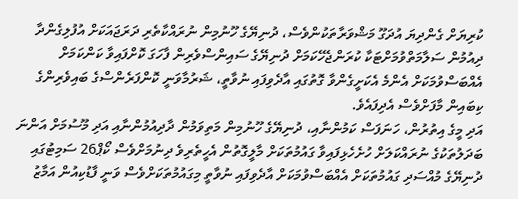ކުރިޔަށް ގެންދިޔަ އުދަގޫ މަޝްވަރާތަކުންވެސް، ދުނިޔޭގެ ހޫނުމިން ނުރައްކާތެރި ދަރަޖައަކަށް އުފުލިގެންދާ ދިއުމުން ސަލާމަތްވުމަށްޓަކާ ކުރަންޖެހޭކަމަށް ދުނިޔޭގެ ސައިންސްވެރިން ފާހަގަ ކޮށްފައިވާ ކަންކަމަށް އެއްބަސްވުމަކަށް އެންމެ އެކަށީގެންވާ ގޮތުގައި އާދެވިފައި ނުވާތީ، ޝަރުމާވަނީ ކޮންފަރެންސްގެ ބައިވެރިންގެ ކިބައިން މާފަށްވެސް އެދިފައެވެ.
އަދި މީގެ އިތުރުން، ހަނަފަސް ކަމުންނާއި، ދުނިޔޭގެ ހޫނުމިން މަތިވަމުން ދާދިއުމުންނާއި އަދި މޫސުމަށް އަންނަ ބަދަލުތަކުގެ ނުރައްކަލަށް ހުށެހެޅިފައިވާ ގައުމުތަކަށް މާލީގޮތުން އެހީތެރިވެ ދިނުމަށްވެސް ކޯޕް26 ސަމިޓުގައި ދުނިޔޭގެ މުއްސަދި ގައުމުތަކަށް އެއްބަސްވުމަކަށް އާދެވިފައި ނުވާތީ މިގައުމުތަކަށްވެސް ވަނީ ފާޑުކިއުން އަމާޒު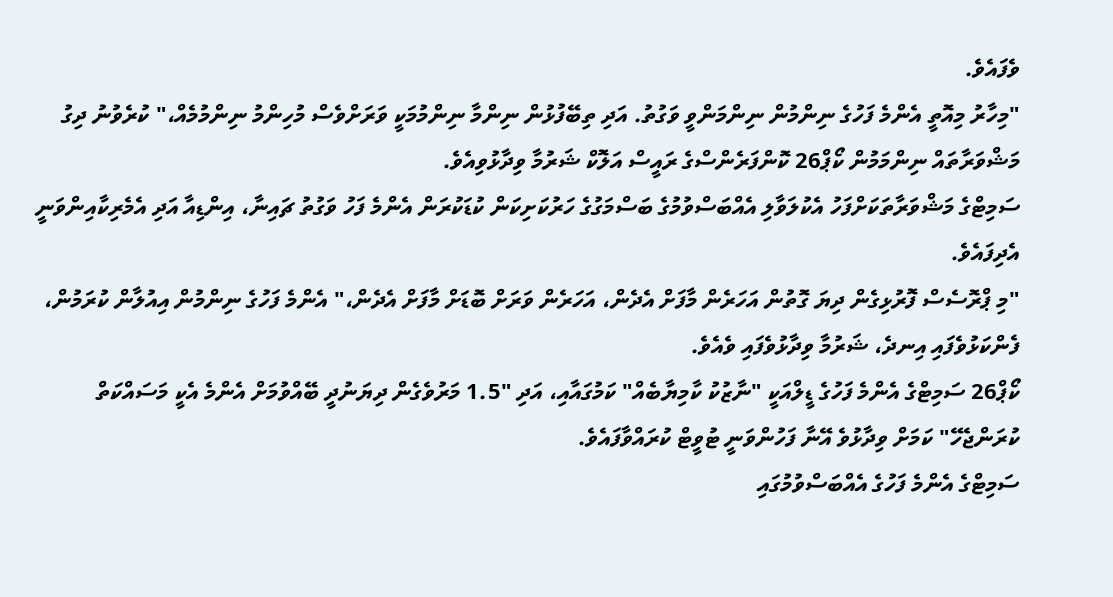ވެފައެވެ.
"މިހާރު މިއޮތީ އެންމެ ފަހުގެ ނިންމުން ނިންމަންވީ ވަގުތު. އަދި ތިބޭފުޅުން ނިންމާ ނިންމުމަކީ ވަރަށްވެސް މުހިންމު ނިންމުމެއް،" ކުރެވުނު ދިގު މަޝްވަރާތައް ނިންމަމުން ކޯޕް26 ކޮންފަރެންސްގެ ރައީސް އަލޮކް ޝަރުމާ ވިދާޅުވިއެވެ.
ސަމިޓްގެ މަޝްވަރާތަކަށްފަހު އެކުލަވާލި އެއްބަސްވުމުގެ ބަސްމަގުގެ ހަރުކަށިކަން ކުޑަކުރަން އެންމެ ފަހު ވަގުތު ޗައިނާ، އިންޑިއާ އަދި އެމެރިކާއިންވަނީ އެދިފައެވެ.
"މި ޕްރޮސެސް ފޮރުޅިގެން ދިޔަ ގޮތުން އަހަރެން މާފަށް އެދެން، އަހަރެން ވަރަށް ބޮޑަށް މާފަށް އެދެން،" އެންމެ ފަހުގެ ނިންމުން އިއުލާން ކުރަމުން، ފެންކަޅުވެފައި އިނދެ، ޝަރުމާ ވިދާޅުވެފައި ވެއެވެ.
ކޯޕް26 ސަމިޓްގެ އެންމެ ފަހުގެ ޑީލްއަކީ "ނާޒުކު ކާމިޔާބެއް" ކަމުގައާއި، އަދި "1.5 މަރުވެގެން ދިޔަނުދީ ބޭއްވުމަށް އެންމެ އެކީ މަސައްކަތް ކުރަންޖެހޭ" ކަމަށް ވިދާޅުވެ އޭނާ ފަހުންވަނީ ޓުވީޓް ކުރައްވާފައެވެ.
ސަމިޓްގެ އެންމެ ފަހުގެ އެއްބަސްވުމުގައި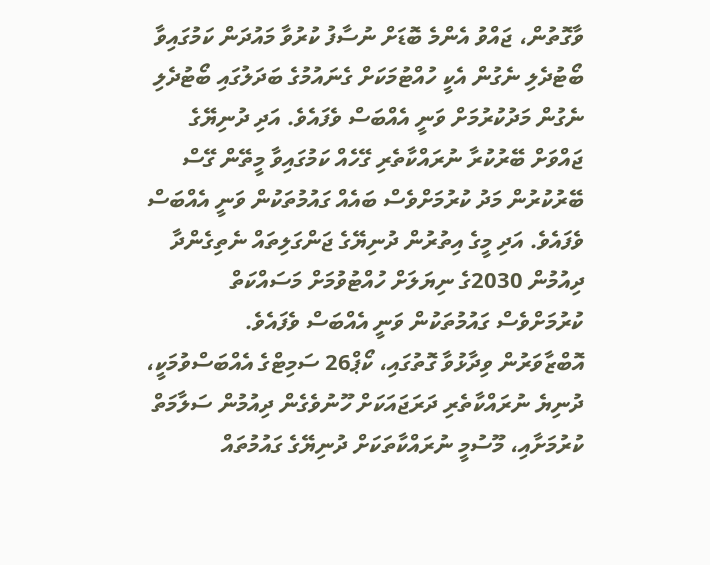ވާގޮތުން، ޖައްވު އެންމެ ބޮޑަށް ނުސާފު ކުރުވާ މައުދަން ކަމުގައިވާ ބޯޓުދެލި ނެގުން އެކީ ހުއްޓުމަކަށް ގެނައުމުގެ ބަދަލުގައި ބޯޓުދެލި ނެގުން މަދުކުރުމަށް ވަނީ އެއްބަސް ވެފައެވެ. އަދި ދުނިޔޭގެ ޖައްވަށް ބޭރުކުރާ ނުރައްކާތެރި ގޭހެއް ކަމުގައިވާ މީތޭން ގޭސް ބޭރުކުރުން މަދު ކުރުމަށްވެސް ބައެއް ގައުމުތަކުން ވަނީ އެއްބަސް ވެފައެވެ. އަދި މީގެ އިތުރުން ދުނިޔޭގެ ޖަންގަލިތައް ނެތިގެންދާ ދިއުމުން 2030ގެ ނިޔަލަށް ހުއްޓުވުމަށް މަސައްކަތް ކުރުމަށްވެސް ގައުމުތަކުން ވަނީ އެއްބަސް ވެފައެވެ.
އޮބްޒާވަރުން ވިދާޅުވާ ގޮތުގައި، ކޯޕް26 ސަމިޓްގެ އެއްބަސްވުމަކީ، ދުނިޔެ ނުރައްކާތެރި ދަރަޖައަކަށް ހޫނުވެގެން ދިއުމުން ސަލާމަތް ކުރުމަށާއި، މޫސުމީ ނުރައްކާތަކަށް ދުނިޔޭގެ ގައުމުތައް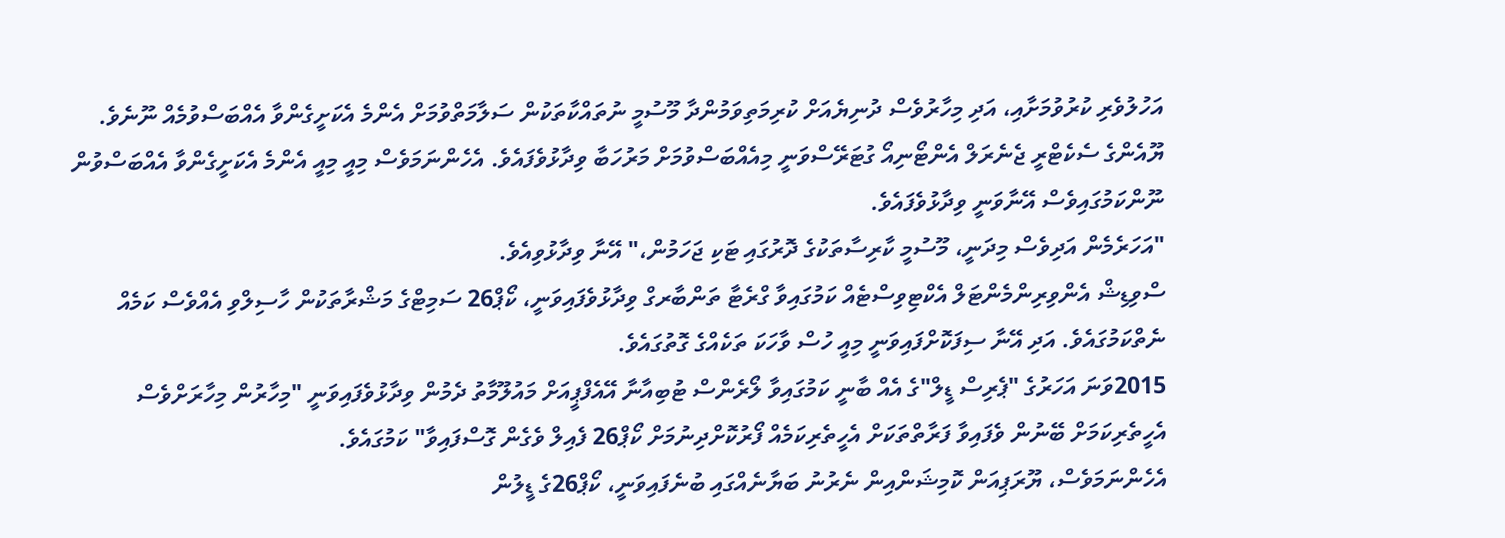އަހުލުވެރި ކުރުވުމަށާއި، އަދި މިހާރުވެސް ދުނިޔެއަށް ކުރިމަތިވަމުންދާ މޫސުމީ ނުތައްކާތަކުން ސަލާމަތްވުމަށް އެންމެ އެކަށީގެންވާ އެއްބަސްވުމެއް ނޫނެވެ.
ޔޫއެންގެ ސެކެޓްރީ ޖެނެރަލް އެންޓޯނިއޯ ގުޓަރޭސްވަނީ މިއެއްބަސްވުމަށް މަރުހަބާ ވިދާޅުވެފައެވެ. އެހެންނަމަވެސް މިއީ މިއީ އެންމެ އެކަށީގެންވާ އެއްބަސްވުން ނޫންކަމުގައިވެސް އޭނާވަނީ ވިދާޅުވެފައެވެ.
"އަހަރެމެން އަދިވެސް މިދަނީ، މޫސުމީ ކާރިސާތަކުގެ ދޮރުގައި ޓަކި ޖަހަމުން،" އޭނާ ވިދާޅުވިއެވެ.
ސްވިޑިޝް އެންވިރިންމެންޓަލް އެކްޓިވިސްޓެއް ކަމުގައިވާ ގްރެޓާ ތަންބާރގް ވިދާޅުވެފައިވަނީ، ކޯޕް26 ސަމިޓްގެ މަޝްރާތަކުން ހާސިލްވި އެއްވެސް ކަމެއް ނެތްކަމުގައެވެ. އަދި އޭނާ ސިފަކޮށްފައިވަނީ މިއީ ހުސް ވާހަކަ ތަކެއްގެ ގޮތުގައެވެ.
2015ވަނަ އަހަރުގެ "ޕެރިސް ޑީލް"ގެ އެއް ބާނީ ކަމުގައިވާ ލޯރެންސް ޓުބިއާނާ އޭއެފްޕީއަށް މައުލޫމާތު ދެމުން ވިދާޅުވެފައިވަނީ "މިހާރުން މިހާރަށްވެސް އެހީތެރިކަމަށް ބޭނުން ވެފައިވާ ފަރާތްތަކަށް އެހީތެރިކަމެއް ފޯރުކޮށްދިނުމަށް ކޯޕް26 ފެއިލް ވެގެން ގޮސްފައިވާ" ކަމުގައެވެ.
އެހެންނަމަވެސް، ޔޫރަޕިއަން ކޮމިޝަންއިން ނެރުނު ބަޔާނެއްގައި ބުނެފައިވަނީ، ކޯޕް26ގެ ޑީލުން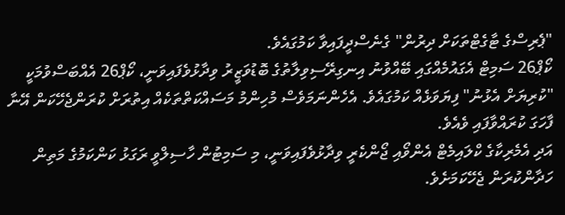"ޕެރިސްގެ ޓާގެޓްތަކަށް ދިރުން" ގެނެސްދީފައިވާ ކަމުގައެވެ.
ކޯޕް26 ސަމިޓް އެގައުމެއްގައި ބޭއްވުނު އިނގިރޭސިވިލާތުގެ ބޮޑުވަޒީރު ވިދާޅުވެފައިވަނީ، ކޯޕް26 އެއްބަސްވުމަކީ "ކުރިޔަށް އެޅުނު" ފިޔަވަޅެއް ކަމުގައެވެ. އެހެންނަމަވެސް މުހިންމު މަސައްކަތްތަކެއް އިތުރަށް ކުރަންޖެހޭކަން އޭނާ ފާހަގަ ކުރައްވާފައި ވެއެވެ.
އަދި އެމެރިކާގެ ކްލައިމެޓް އެންވޯއި ޖޯންކެރީ ވިދާޅުވެފައިވަނީ، މި ސަމިޓުން ހާސިލްވީ ރަގަޅު ކަންކަމުގެ މަތިން ހަދާންކުރަން ޖެހޭކަމަށެވެ.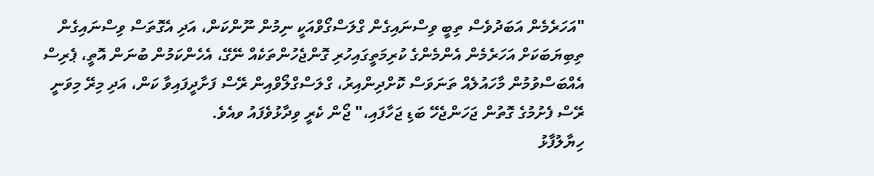"އަހަރެމެން އަބަދުވެސް ތިބީ ވިސްނައިގެން ގްލަސްގޯވްއަކީ ނިމުން ނޫންކަން، އަދި އެގޮތަސް ވިސްނައިގެން ތިބިޔަބަކަށް އަހަރެމެން އެންމެންގެ ކުރިމަތީގައިހުރި ގޮންޖެހުންތަކެއް ނޭގޭ، އެހެންކަމުން ބުނަން އޮތީ، ޕެރިސް އެއްބަސްވުމުން މާހައުލެއް ތަނަވަސް ކޮށްދިންއިރު، ގްލަސްގްލޯވްއިން ރޭސް ފަށާދީފައިވާ ކަން، އަދި މިރޭ މިވަނީ ރޭސް ފެށުމުގެ ގޮތުން ޖަހަންޖެހޭ ބަޑި ޖަހާފައި،" ޖޯން ކެރީ ވިދާޅުވެފައު ވއެވެ.
ހިޔާލުފާޅު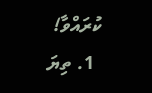ކުރައްވާ!
  1. ތިޔަ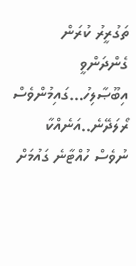ތަގުރީރު ކުރަން ގެންދަންވީ އިބޫޞާލިހު…ގައިމުންވެސް ރޯލަދޭނެ..އަނެއްކާ ނުވެސް ހުއްޓާނެ ގައުމަށް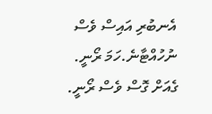އެނބުރި އައިސް ވެސް ނުހުއްޓާނެ.ހަމަ ރޯނީ. ގެއަށް ގޮސް ވެސް ރޯނީ.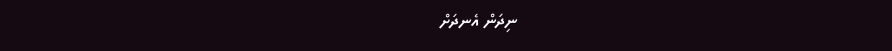ނިދަން އެނދަށް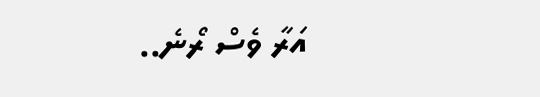އަރާ ވެސް ރޯނެ..